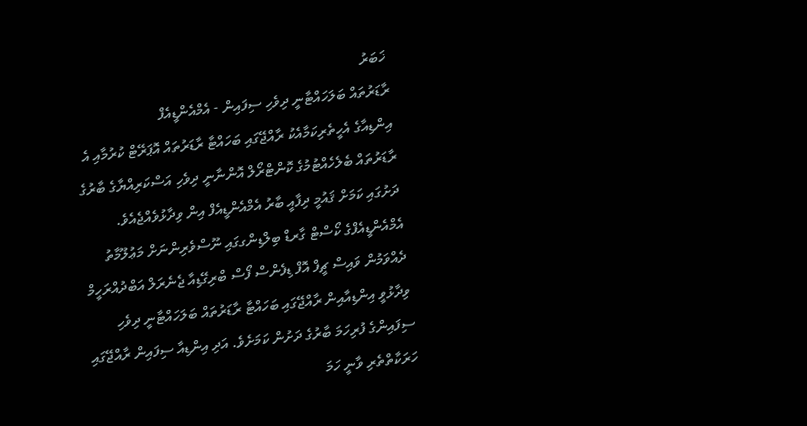ޚަބަރު
ރާޑަރުތައް ބަލަހައްޓާނީ ދިވެހި ސިފައިން - އެމްއެންޑީއެފް
އިންޑިއާގެ އެހީތެރިކަމާއެކު ރާއްޖޭގައި ބަހައްޓާ ރާޑަރުތައް އޮޕަރޭޓް ކުރުމާއި އެ ރާޑަރުތައް ބެލެހެއްޓުމުގެ ކޮންޓްރޯލް އޮންނާނީ ދިވެހި އަސްކަރިއްޔާގެ ބާރުގެ ދަށުގައި ކަމަށް ޤައުމީ ދިފާއީ ބާރު އެމްއެންޑީއެފް އިން ވިދާޅުވެއްޖެއެވެ.
އެމްއެންޑީއެފްގެ ކޯސްޓް ގާރޑް ބިލްޑިންގގައި ނޫސްވެރިންނަށް މަޢުލޫމާތު ދެއްވަމުން ވައިސް ޗީފް އޮފް ޑިފެންސް ފޯސް ބްރިގޭޑިއާ ޖެނެރަލް އަބްދުއްރަހީމް ވިދާޅުވީ އިންޑިއާއިން ރާއްޖޭގައި ބަހައްޓާ ރާޑަރުތައް ބަލަހައްޓާނީ ދިވެހި ސިފައިންގެ ފުރިހަމަ ބާރުގެ ދަށުން ކަމަށެވެ. އަދި އިންޑިއާ ސިފައިން ރާއްޖޭގައި ހަރަކާތްތެރި ވާނީ ހަމަ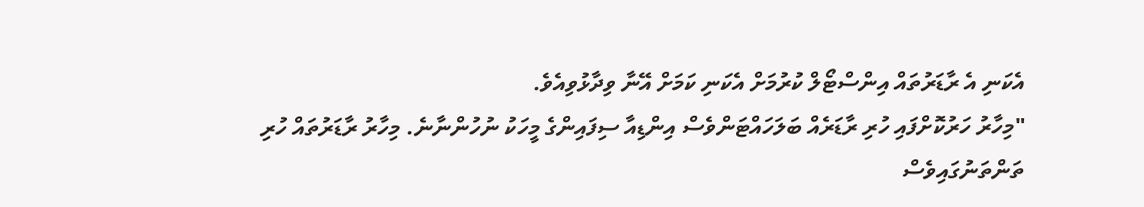އެކަނި އެ ރާޑަރުތައް އިންސްޓޯލް ކުރުމަށް އެކަނި ކަމަށް އޭނާ ވިދާޅުވިއެވެ.
"މިހާރު ހަރުކޮށްފައި ހުރި ރާޑަރެއް ބަލަހައްޓަންވެސް އިންޑިއާ ސިފައިންގެ މީހަކު ނުހުންނާނެ. މިހާރު ރާޑަރުތައް ހުރި ތަންތަނުގައިވެސް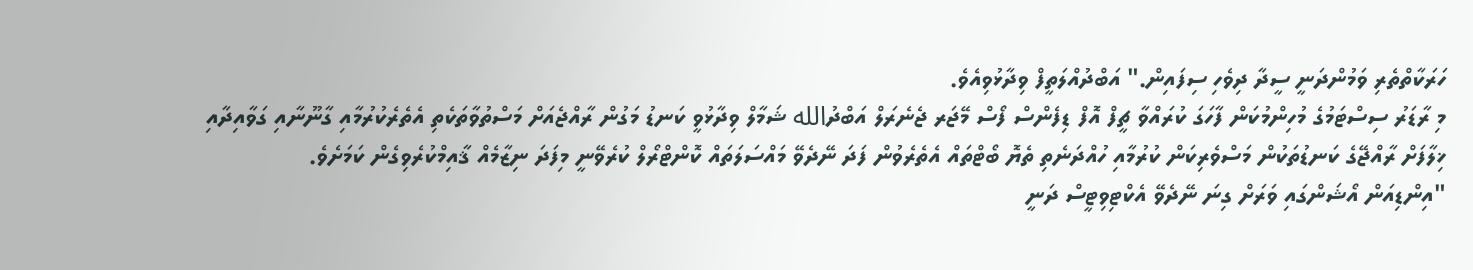ހަރަކާތްތެރި ވަމުންދަނީ ސީދާ ދިވެހި ސިފައިން." އަބްދުއްލަތީފް ވިދާޅުވިއެވެ.
މި ރާޑަރު ސިސްޓަމުގެ މުހިންމުކަން ފާހަގަ ކުރައްވާ ޗީފް އޮފް ޑިފެންސް ފޯސް މޭޖަރ ޖެނެރަލް އަބްދުالله ޝަމާލް ވިދާޅުވީ ކަނޑު މަގުން ރާއްޖެއަށް މަސްތުވާތަކެތި އެތެރެކުރުމާއި ގާނޫނާއި ގަވާއިދާއި ޚިލާފަށް ރާއްޖޭގެ ކަނޑުތަކުން މަސްވެރިކަން ކުރުމާއި ހުއްދަނެތި ތެޔޮ ބޯޓްތައް އެތެރެވުން ފަދަ ނޭދެވޭ މައްސަލަތައް ކޮންޓްރޯލް ކުރެވޭނީ މިފަދަ ނިޒާމެއް ޤާއިމްކުރެވިގެން ކަމަށެވެ.
"އިންޑިއަން އޯޝަންގައި ވަރަށް ގިނަ ނޭދެވޭ އެކްޓިވިޓީސް ދަނީ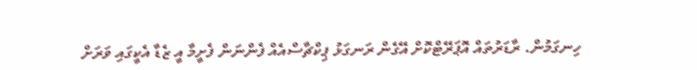ހިނގަމުން. ރާޑަރުތައް އޮޕަރޭޓްކޮށް އޭގެން ރަނގަޅު ޕިކްޗާސްއެއް ފެންނަން ފެށީމާ އީ ޒެޑާ އެކީގައި ވަރަށް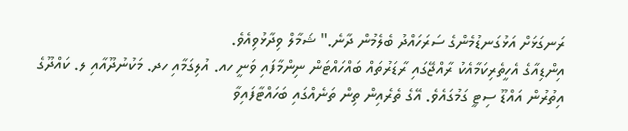ރަނގަޅަށް އަޅުގަނޑުމެންގެ ސަރަހައްދު ބެލެމުން ދާނެ." ޝަމާލް ވިދާޅުވިއެވެ.
އިންޑިއާގެ އެހީތެރިކަމާއެކު ރާއްޖޭގައި ރާޑަރުތައް ބައްހައްޓަން ނިންމާފައި ވަނީ ހއ. އުލިގަމާއި ހދ. މަކުނުދޫއާއި ލ. ކައްދޫގެ އިތުރުން އައްޑޫ ސިޓީ ގަމުގައެވެ. އޭގެ ތެރެއިން ތިން ތަނެއްގައި ބަހައްޓާފައިވާ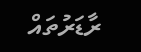ރާޑަރުތައް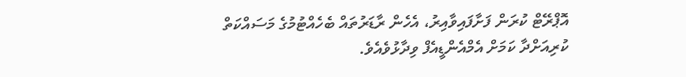އޮޕްރޭޓް ކުރަން ފަށާފައިވާއިރު، އެހެން ރާޑަރުތައް ބެހެއްޓުމުގެ މަސައްކަތް ކުރިއަށްދާ ކަމަށް އެމްއެންޑީއެފް ވިދާޅުވެއެވެ.